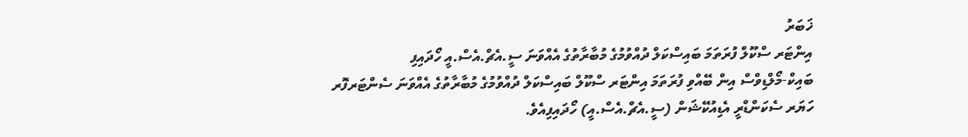ޚަބަރު
އިންޓަރ ސްކޫލް ފުރަތަމަ ބައިސްކަލް ދުއްވުމުގެ މުބާރާތުގެ އެއްވަނަ ސީ.އެޗް.އެސް.އީ ހޯދައިފި
ބައިކް-މޯލްޑިވްސް އިން ބޭއްވި ފުރަތަމަ އިންޓަރ ސްކޫލް ބައިސްކަލް ދުއްވުމުގެ މުބާރާތުގެ އެއްވަނަ ސެންޓަރފޮރ ހަޔަރ ސެކަންޑްރީ އެޑިއުކޭޝަން (ސީ.އެޗް.އެސް.އީ) ހޯދައިފިއެވެ.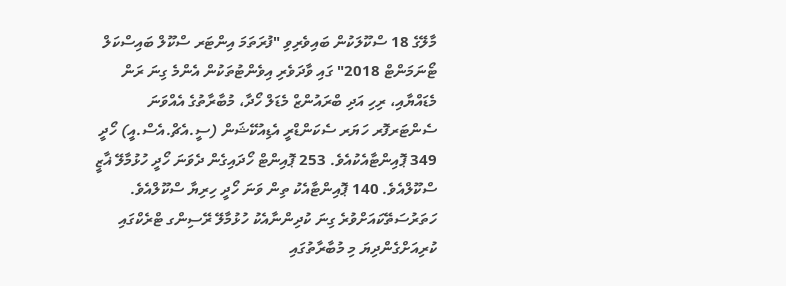މާލޭގެ 18 ސްކޫލަކުން ބައިވެރިވި "ފުރަތަމަ އިންޓަރ ސްކޫލް ބައިސްކަލް ޓޯނަމަންޓް 2018" ގައި ވާދަވެރި އިވެންޓުތަކުން އެންމެ ގިނަ ރަން މެޑައްޔާއި، ރިހި އަދި ބްރައުންޒް މެޑަލް ހޯދާ، މުބާރާތުގެ އެއްވަނަ ސެންޓަރފޮރ ހަޔަރ ސެކަންޑްރީ އެޑިއުކޭޝަން (ސީ.އެޗް.އެސް.އީ) ހޯދީ 349 ޕޮއިންޓާއެކުއެވެ. 253 ޕޮއިންޓް ހޯދައިގެން ދެވަނަ ހޯދީ ހުޅުމާލޭ ޣާޒީ ސްކޫލްއެވެ. 140 ޕޮއިންޓާއެކު ތިން ވަނަ ހޯދީ ހިރިޔާ ސްކޫލްއެވެ.
ހަތަރުސަތޭކައަށްވުރެ ގިނަ ކުދިންނާއެކު ހުޅުމާލޭ ރޭސިންގ ޓްރެކްގައި ކުރިއަށްގެންދިޔަ މި މުބާރާތުގައި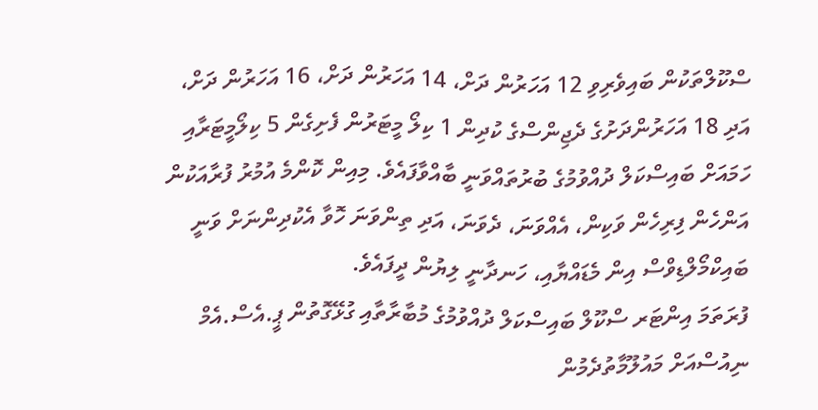ސްކޫލްތަކުން ބައިވެރިވި 12 އަހަރުން ދަށް، 14 އަހަރުން ދަށް، 16 އަހަރުން ދަށް، އަދި 18 އަހަރުންދަށުގެ ދެޖިންސްގެ ކުދިން 1 ކިލޯ މީޓަރުން ފެށިގެން 5 ކިލޯމީޓަރާއި ހަމައަށް ބައިސްކަލް ދުއްވުމުގެ ބުރުތައްވަނީ ބާއްވާފައެވެ. މިއިން ކޮންމެ އުމުރު ފުރާއަކުން އަންހެން ފިރިހެން ވަކިން، އެއްވަނަ، ދެވަނަ، އަދި ތިންވަނަ ހޮވާ އެކުދިންނަށް ވަނީ ބައިކްމޯލްޑިވްސް އިން މެޑައްޔާއި، ހަނދާނީ ލިޔުން ދީފައެވެ.
ފުރަތަމަ އިންޓަރ ސްކޫލް ބައިސްކަލް ދުއްވުމުގެ މުބާރާތާއި ގުޅޭގޮތުން ޕީ.އެސް.އެމް ނިއުސްއަށް މައުލޫމާތުދެމުން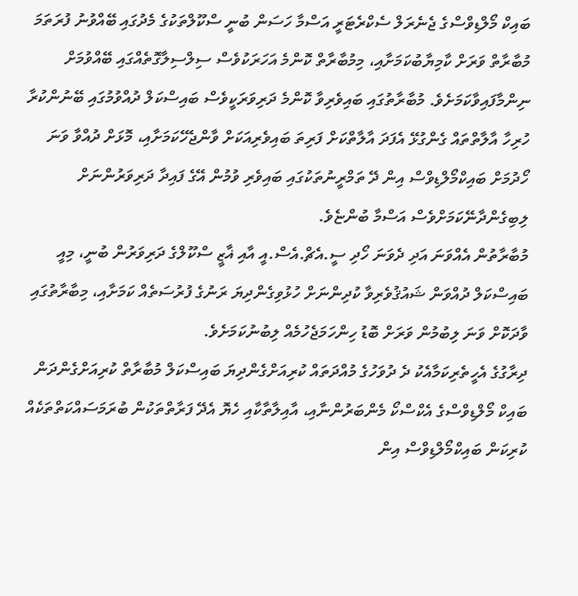ބައިކް މޯލްޑިވްސްގެ ޖެނެރަލް ސެކްރެޓަރީ އަސްމާ ހަސަން ބުނީ ސްކޫލްތަކުގެ މެދުގައި ބޭއްވުނު ފުރަތަމަ މުބާރާތް ވަރަށް ކާމިޔާބުކަމަށާއި، މިމުބާރާތް ކޮންމެ އަހަރަކުވެސް ސިލްސިލާގޮތެއްގައި ބޭއްވުމަށް ނިންމާފައިވާކަމަށެވެ. މުބާރާތުގައި ބައިވެރިވާ ކޮންމެ ދަރިވަރަކީވެސް ބައިސްކަލް ދުއްވުމުގައި ބޭނުންކުރާ ހުރިހާ އާލާތްތައް ގެންގުޅޭ އެފަދަ އާލާތްކަށް ފަރިތަ ބައިވެރިއަކަށް ވާންޖެހޭކަމަށާއި، މޮޅަށް ދުއްވާ ވަނަ ހޯދުމަށް ބައިކްމޯލްޑިވްސް އިން ދޭ ތަމްރީނުތަކުގައި ބައިވެރި ވުމުން އޭގެ ފައިދާ ދަރިވަރުންނަށް ލިބިގެންދާނޭކަމަށްވެސް އަސްމާ ބުންޏެވެ.
މުބާރާތުން އެއްވަނަ އަދި ދެވަނަ ހޯދި ސީ.އެޗް.އެސް.އީ އާއި ޣާޒީ ސްކޫލްގެ ދަރިވަރުން ބުނީ، މިއީ ބައިސްކަލް ދުއްވަން ޝައުޤުވެރިވާ ކުދިންނަށް ހުޅުވިގެންދިޔަ ރަނުގެ ފުރުސަތެއް ކަމަށާއި، މިބާރާތުގައި ވާދަކޮށް ވަނަ ލިބުމުން ވަރަށް ބޮޑު ހިންހަމަޖެހުމެއް ލިބުނުކަމަށެވެ.
ދިރާގުގެ އެހީތެރިކަމާއެކު ދެ ދުވަހުގެ މުއްދަތައް ކުރިއަށްގެންދިޔަ ބައިސްކަލް މުބާރާތް ކުރިއަށްގެންދަން ބައިކް މޯލްޑިވްސްގެ އެކްސްކޯ މެންބަރުންނާއި، އާއިލާތާކާއި ހެޔޮ އެދޭ ފަރާތްތަކުން ބުރަމަސައްކަތްތަކެއް ކުރިކަން ބައިކްމޯލްޑިވްސް އިން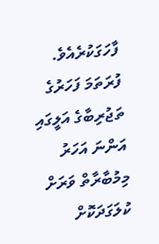ފާހަގަކުރެއެވެ. ފުރަތަމަ ފަހަރުގެ ތަޖުރިބާގެ އަލީގައި އަންނަ އަހަރު މިމުބާރާތް ވަރަށް ކުލަގަދަކޮށް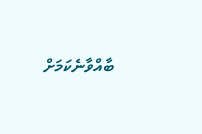ބާއްވާނެކަމަށް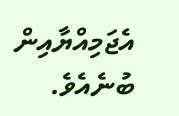އެޖަމިއްޔާއިން ބުނެއެވެ.